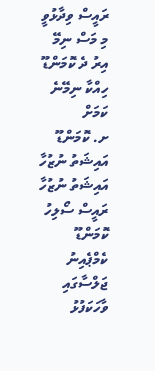ރައީސް ވިދާޅުވީ މި މަސް ނިމޭ އިރު ދެ ކޮމަންޑޫ ހިއްކާ ނިމޭނެ ކަމަށް
ށ. ކޮމަންޑޫ
އައިޝަތު ނުޒުހާ
އައިޝަތު ނުޒުހާ
ރައީސް ސޯލިހު ކޮމަންޑޫ ކެމްޕެއިނު ޖަލްސާގައި ވާހަކަފުޅު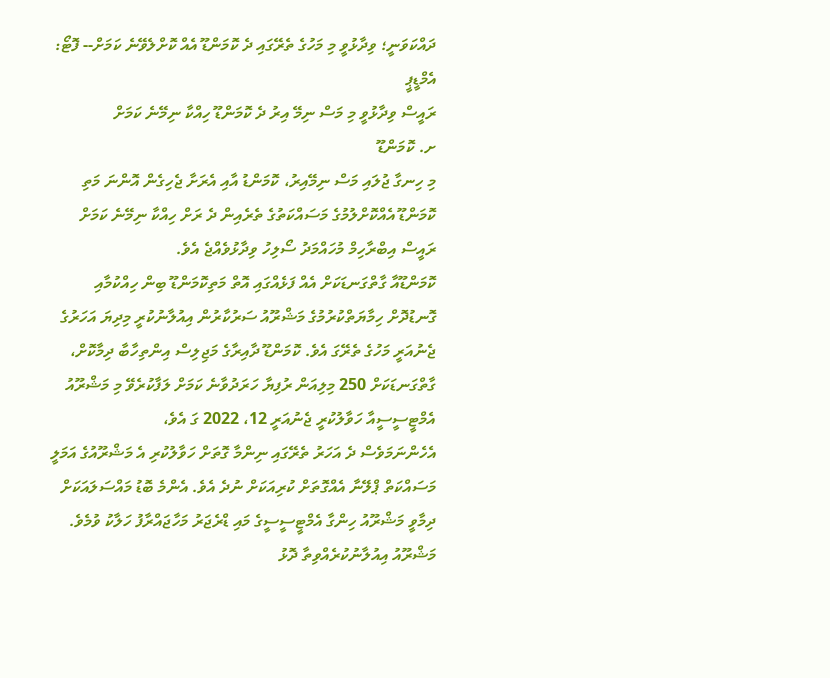ދައްކަވަނީ؛ ވިދާޅުވީ މި މަހުގެ ތެރޭގައި ދެ ކޮމަންޑޫ އެއް ކޮށްލެވޭނެ ކަމަށް-- ފޮޓޯ: އެމްޑީޕީ
ރައީސް ވިދާޅުވީ މި މަސް ނިމޭ އިރު ދެ ކޮމަންޑޫ ހިއްކާ ނިމޭނެ ކަމަށް
ށ. ކޮމަންޑޫ
މި ހިނގާ ޖުލައި މަސް ނިމޭއިރު، ކޮމަންޑު އާއި އެރަށާ ޖެހިގެން އޮންނަ މަތި ކޮމަންޑޫ އެއްކޮށްލުމުގެ މަސައްކަތުގެ ތެރެއިން ދެ ރަށް ހިއްކާ ނިމޭނެ ކަމަށް ރައީސް އިބްރާހިމް މުހައްމަދު ސޯލިހު ވިދާޅުވެއްޖެ އެވެ.
ކޮމަންޑޫއާ ގާތްގަނޑަކަށް އެއް ފަޅެއްގައި އޮތް މަތިކޮމަންޑޫ ބިން ހިއްކުމާއި ގޮނޑުދޮށް ހިމާޔަތްކުރުމުގެ މަޝްރޫއު ސަރުކާރުން އިއުލާނުކުރީ މިދިޔަ އަހަރުގެ ޖެނުއަރީ މަހުގެ ތެރޭގަ އެވެ. ކޮމަންޑޫ ދާއިރާގެ މަޖިލިސް އިންތިހާބާ ދިމާކޮށް، ގާތްގަނޑަކަށް 250 މިލިއަން ރުފިޔާ ހަރަދުވާނެ ކަމަށް ލަފާކުރެވޭ މި މަޝްރޫއު އެމްޓީސީސީއާ ހަވާލުކުރީ ޖެނުއަރީ 12، 2022 ގަ އެވެ،
އެހެންނަމަވެސް ދެ އަހަރު ތެރޭގައި ނިންމާ ގޮތަށް ހަވާލުކުރި އެ މަޝްރޫއުގެ އަމަލީ މަސައްކަތް ޕްލޭނާ އެއްގޮތަށް ކުރިއަކަށް ނުދެ އެވެ. އެންމެ ބޮޑު މައްސަލައަކަށް ދިމާވީ މަޝްރޫއު ހިންގާ އެމްޓީސީސީގެ މައި ޑްރެޖަރު މަހާޖައްރާފު ހަލާކު ވުމެވެ.
މަޝްރޫއު އިއުލާނުކުރެއްވިތާ ދޮޅު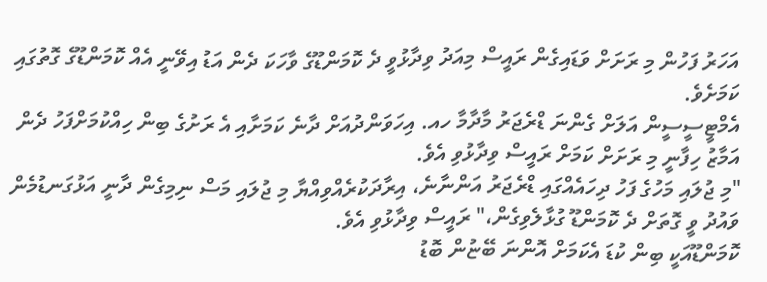އަހަރު ފަހުން މި ރަށަށް ވަޑައިގެން ރައީސް މިއަދު ވިދާޅުވީ ދެ ކޮމަންޑޫގެ ވާހަކަ ދެން އަޑު އިވޭނީ އެއް ކޮމަންޑޫގެ ގޮތުގައި ކަމަށެވެ.
އެމްޓީސީސީން އަލަށް ގެންނަ ޑްރެޖަރު މާދާމާ ހއ. އިހަވަންދުއަށް ދާނެ ކަމަށާއި އެ ރަށުގެ ބިން ހިއްކުމަށްފަހު ދެން އަމާޒު ހިފާނީ މި ރަށަށް ކަމަށް ރައީސް ވިދާޅުވި އެވެ.
"މި ޖުލައި މަހުގެ ފަހު ދިހައެއްގައި ޑްރެޖަރު އަންނާނެ، އިރާދަކުރެއްވިއްޔާ މި ޖުލައި މަސް ނިމިގެން ދާނީ އަޅުގަނޑުމެން ވައުދު ވީ ގޮތަށް ދެ ކޮމަންޑޫ ގުޅާލެވިގެން،" ރައީސް ވިދާޅުވި އެވެ.
ކޮމަންޑޫއަކީ ބިން ކުޑަ އެކަމަށް އޮންނަ ބޭޏުން ބޮޑު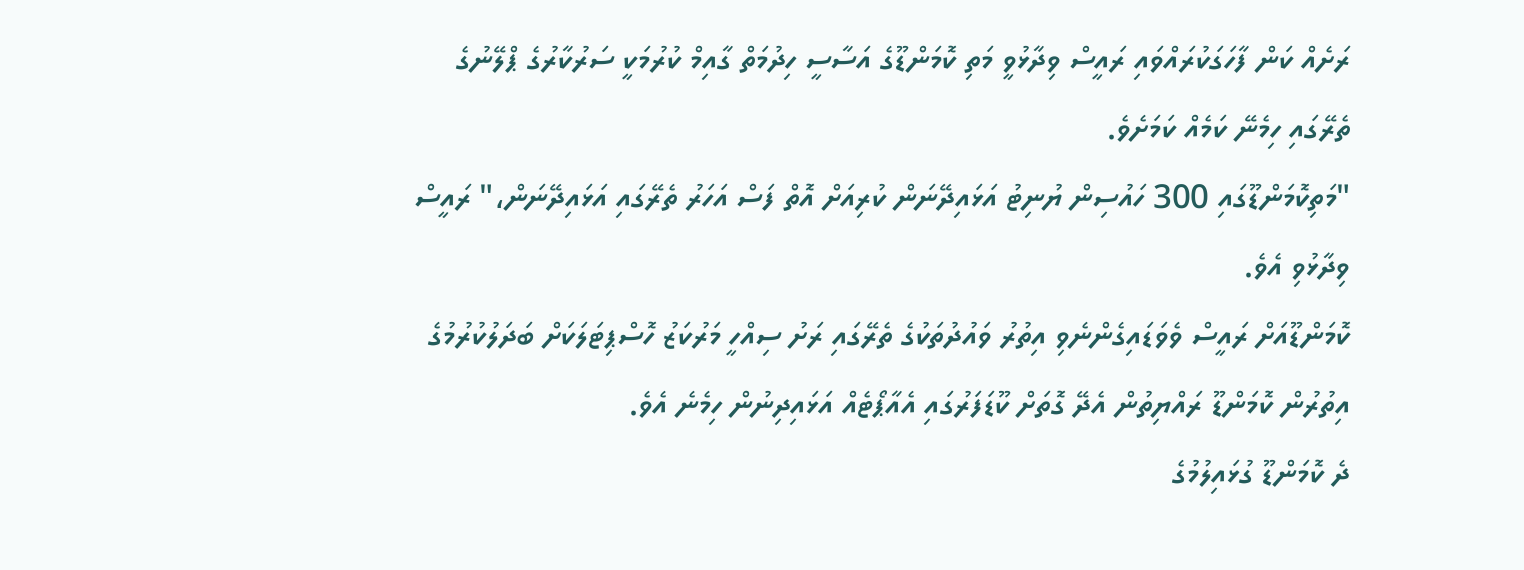ރަށެއް ކަން ފާހަގަކުރައްވައި ރައީސް ވިދާޅުވީ މަތި ކޮމަންޑޫގެ އަސާސީ ހިދުމަތް ގާއިމް ކުރުމަކީ ސަރުކާރުގެ ޕްލޭނުގެ ތެރޭގައި ހިމެނޭ ކަމެއް ކަމަށެވެ.
"މަތިކޮމަންޑޫގައި 300 ހައުސިން ޔުނިޓު އަޅައިދޭނަން ކުރިއަށް އޮތް ފަސް އަހަރު ތެރޭގައި އަޅައިދޭނަން،" ރައީސް ވިދާޅުވި އެވެ.
ކޮމަންޑޫއަށް ރައީސް ވެވަޑައިގެންނެވި އިތުރު ވައުދުތަކުގެ ތެރޭގައި ރަށު ސިއްހީ މަރުކަޒު ހޮސްޕިޓަލަކަށް ބަދަލުކުރުމުގެ އިތުރުން ކޮމަންޑޫ ރައްޔިތުން އެދޭ ގޮތަށް ކޫޑަފަރުގައި އެއާޕޯޓެއް އަޅައިދިނުން ހިމެނެ އެވެ.
ދެ ކޮމަންޑޫ ގުޅައިލުމުގެ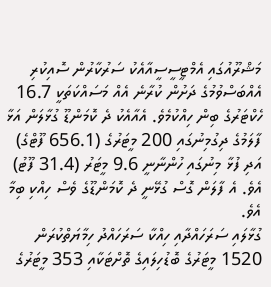މަޝްރޫއުގައި އެމްޓީސީސީއާއެކު ސަރުކާރުން ސޮއިކުރި އެއްބަސްވުމުގެ ދަށުން ކުރާނެ އެއް މަސައްކަތަކީ 16.7 ހެކްޓަރުގެ ބިން ހިއްކުމެވެ. އެއާއެކު ދެ ކޮމަންޑޫ ގުޅާލަން އަޅާ ފާލަމުގެ ދިގުމިނުގައި 200 މީޓަރުގެ (656.1 ފޫޓްގެ) އަދި ފުޅާ މިނުގައި ހުންނާނީ 9.6 މީޓަރު (31.4 ފޫޓު) އެވެ. އެ ފާލަން ގޮސް ގުޅޭނީ ދެ ކޮމަންޑޫގެ ވެސް ހިއްކި ބިމާ އެވެ.
ގުޅާލައި ސަރަހައްދާއި ހިއްކާ ސަރަހައްދު ހިމާޔަތްކުރަން 1520 މީޓަރުގެ ބޮޑުހިލައިގެ ތޮށްޓަކާއި 353 މީޓަރުގެ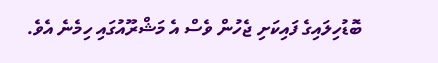ބޮޑުހިލައިގެ ފައިކަށި ޖެހުން ވެސް އެ މަޝްރޫއުގައި ހިމެނެ އެވެ.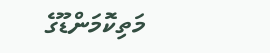މަތިކޮމަންޑޫގެ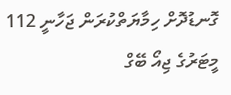ގޮނޑުދޮށް ހިމާޔަތްކުރަން ޖަހާނީ 112 މީޓަރުގެ ޖިއޯ ބޭގް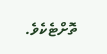ތޮށްޓެކެވެ.